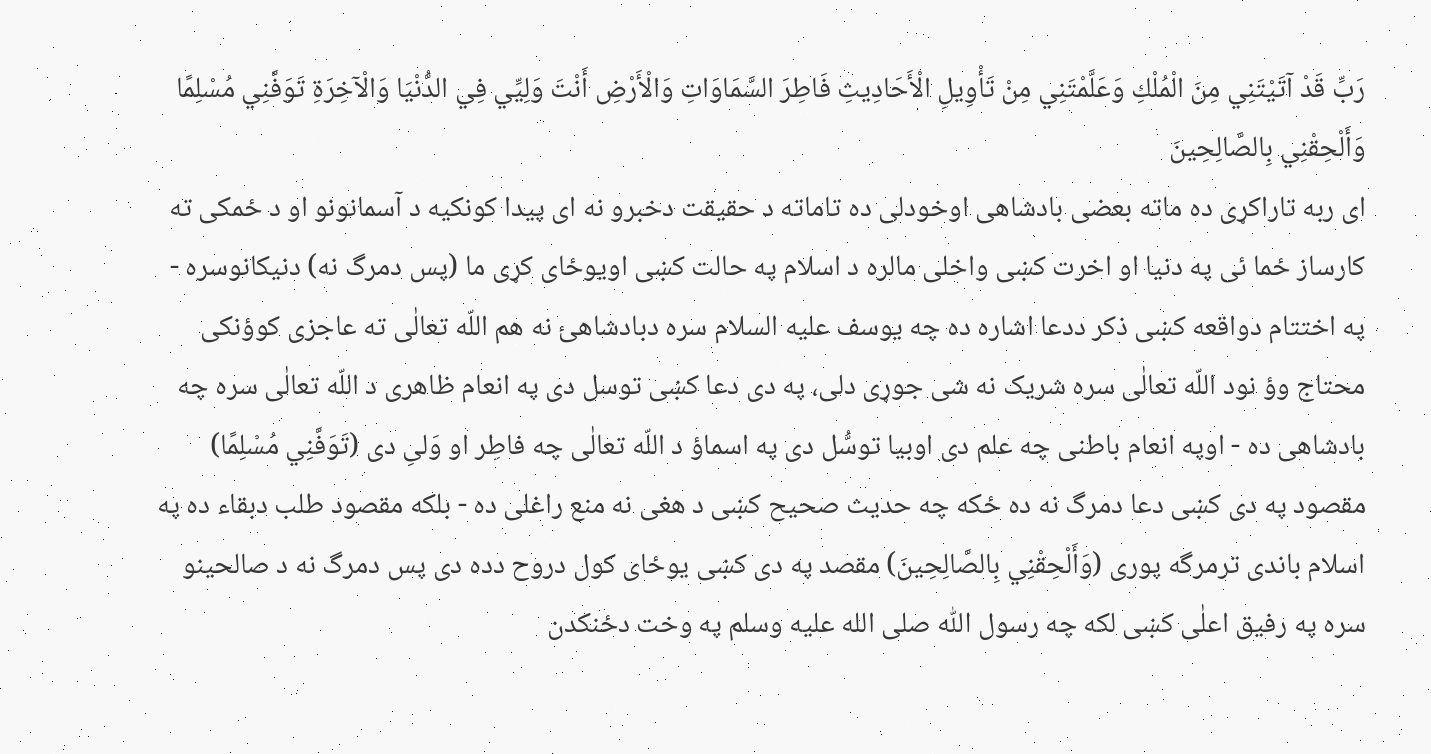رَبِّ قَدْ آتَيْتَنِي مِنَ الْمُلْكِ وَعَلَّمْتَنِي مِنْ تَأْوِيلِ الْأَحَادِيثِ فَاطِرَ السَّمَاوَاتِ وَالْأَرْضِ أَنْتَ وَلِيِّي فِي الدُّنْيَا وَالْآخِرَةِ تَوَفَّنِي مُسْلِمًا وَأَلْحِقْنِي بِالصَّالِحِينَ
ای ربه تاراکړی ده ماته بعضی بادشاهی اوخودلی ده تاماته د حقیقت دخبرو نه ای پیدا کونکیه د آسمانونو او د ځمکی ته کارساز ځما ئی په دنیا او اخرت کښی واخلی مالره د اسلام په حالت کښی اویوځای کړی ما (پس دمرگ نه) دنیکانوسره -
په اختتام دواقعه کښی ذکر ددعا اشاره ده چه یوسف علیه السلام سره دبادشاهئ نه هم اللّه تعالٰی ته عاجزی کوؤنکی محتاج وؤ نود اللّه تعالٰی سره شریک نه شی جوړی دلی، په دی دعا کښی توسل دی په انعام ظاهری د اللّه تعالٰی سره چه بادشاهی ده - اوپه انعام باطنی چه علم دی اوبیا توسُّل دی په اسماؤ د اللّه تعالٰی چه فاطِر او وَلیِ دی (تَوَفَّنِي مُسْلِمًا) مقصود په دی کښی دعا دمرگ نه ده ځکه چه حدیث صحیح کښی د هغی نه منع راغلی ده - بلکه مقصود طلب دبقاء ده په اسلام باندی ترمرگه پوری (وَأَلْحِقْنِي بِالصَّالِحِينَ) مقصد په دی کښی یوځای کول دروح دده دی پس دمرگ نه د صالحینو سره په رفیق اعلٰی کښی لکه چه رسول اللّٰه صلى الله عليه وسلم په وخت دځنکدن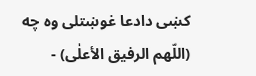کښی دادعا غوښتلی وه چه (اللّهم الرفیق الأعلٰی) -